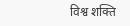विश्व शक्ति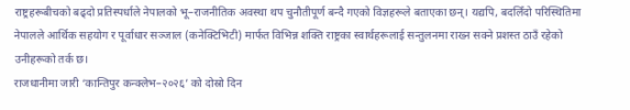राष्ट्रहरूबीचको बढ्दो प्रतिस्पर्धाले नेपालको भू–राजनीतिक अवस्था थप चुनौतीपूर्ण बन्दै गएको विज्ञहरूले बताएका छन्। यद्यपि, बदलिँदो परिस्थितिमा नेपालले आर्थिक सहयोग र पूर्वाधार सञ्जाल (कनेक्टिभिटी) मार्फत विभिन्न शक्ति राष्ट्रका स्वार्थहरूलाई सन्तुलनमा राख्न सक्ने प्रशस्त ठाउँ रहेको उनीहरूको तर्क छ।
राजधानीमा जारी ‘कान्तिपुर कन्क्लेभ–२०२६’ को दोस्रो दिन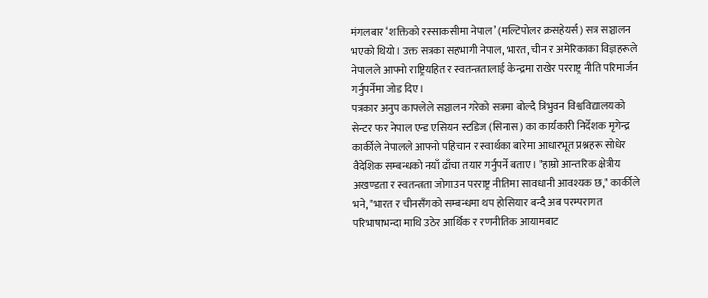मंगलबार ‘शक्तिको रस्साकसीमा नेपाल’ (मल्टिपोलर क्रसहेयर्स) सत्र सञ्चालन भएको थियो। उक्त सत्रका सहभागी नेपाल, भारत, चीन र अमेरिकाका विज्ञहरूले नेपालले आफ्नो राष्ट्रियहित र स्वतन्त्रतालाई केन्द्रमा राखेर परराष्ट्र नीति परिमार्जन गर्नुपर्नेमा जोड दिए।
पत्रकार अनुप काफ्लेले सञ्चालन गरेको सत्रमा बोल्दै त्रिभुवन विश्वविद्यालयको सेन्टर फर नेपाल एन्ड एसियन स्टडिज (सिनास) का कार्यकारी निर्देशक मृगेन्द्र कार्कीले नेपालले आफ्नो पहिचान र स्वार्थका बारेमा आधारभूत प्रश्नहरू सोधेर वैदेशिक सम्बन्धको नयाँ ढाँचा तयार गर्नुपर्ने बताए। "हाम्रो आन्तरिक क्षेत्रीय अखण्डता र स्वतन्त्रता जोगाउन परराष्ट्र नीतिमा सावधानी आवश्यक छ," कार्कीले भने, "भारत र चीनसँगको सम्बन्धमा थप होसियार बन्दै अब परम्परागत परिभाषाभन्दा माथि उठेर आर्थिक र रणनीतिक आयामबाट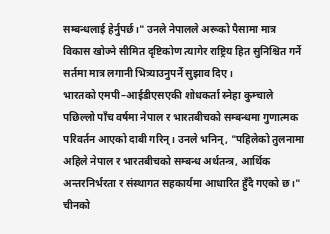सम्बन्धलाई हेर्नुपर्छ।" उनले नेपालले अरूको पैसामा मात्र विकास खोज्ने सीमित दृष्टिकोण त्यागेर राष्ट्रिय हित सुनिश्चित गर्ने सर्तमा मात्र लगानी भित्र्याउनुपर्ने सुझाव दिए।
भारतको एमपी–आईडीएसएकी शोधकर्ता स्नेहा कुम्चाले पछिल्लो पाँच वर्षमा नेपाल र भारतबीचको सम्बन्धमा गुणात्मक परिवर्तन आएको दाबी गरिन्। उनले भनिन्, "पहिलेको तुलनामा अहिले नेपाल र भारतबीचको सम्बन्ध अर्थतन्त्र, आर्थिक अन्तरनिर्भरता र संस्थागत सहकार्यमा आधारित हुँदै गएको छ।"
चीनको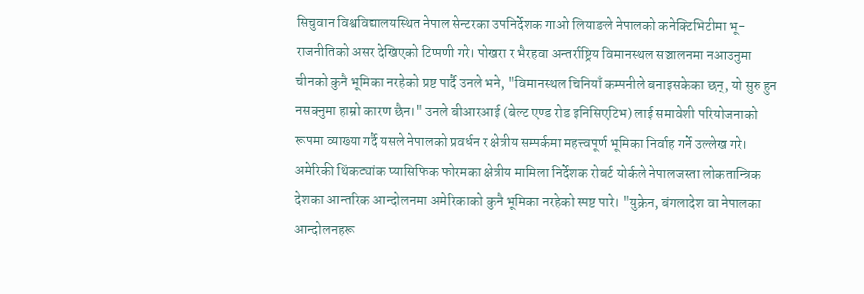सिचुवान विश्वविद्यालयस्थित नेपाल सेन्टरका उपनिर्देशक गाओ लियाङले नेपालको कनेक्टिभिटीमा भू-राजनीतिको असर देखिएको टिप्पणी गरे। पोखरा र भैरहवा अन्तर्राष्ट्रिय विमानस्थल सञ्चालनमा नआउनुमा चीनको कुनै भूमिका नरहेको प्रष्ट पार्दै उनले भने, "विमानस्थल चिनियाँ कम्पनीले बनाइसकेका छन्, यो सुरु हुन नसक्नुमा हाम्रो कारण छैन।" उनले बीआरआई (बेल्ट एण्ड रोड इनिसिएटिभ) लाई समावेशी परियोजनाको रूपमा व्याख्या गर्दै यसले नेपालको प्रवर्धन र क्षेत्रीय सम्पर्कमा महत्त्वपूर्ण भूमिका निर्वाह गर्ने उल्लेख गरे।
अमेरिकी थिंकट्यांक प्यासिफिक फोरमका क्षेत्रीय मामिला निर्देशक रोबर्ट योर्कले नेपालजस्ता लोकतान्त्रिक देशका आन्तरिक आन्दोलनमा अमेरिकाको कुनै भूमिका नरहेको स्पष्ट पारे। "युक्रेन, बंगलादेश वा नेपालका आन्दोलनहरू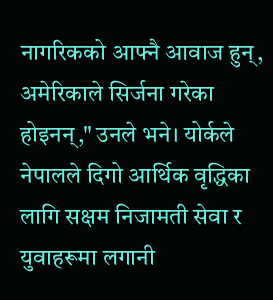नागरिकको आफ्नै आवाज हुन्, अमेरिकाले सिर्जना गरेका होइनन्," उनले भने। योर्कले नेपालले दिगो आर्थिक वृद्धिका लागि सक्षम निजामती सेवा र युवाहरूमा लगानी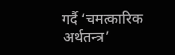गर्दै ‘चमत्कारिक अर्थतन्त्र’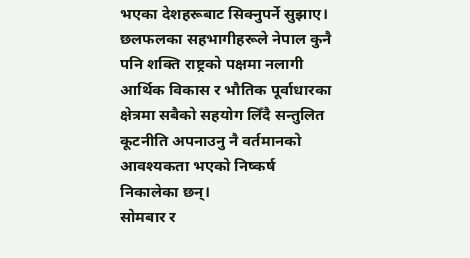भएका देशहरूबाट सिक्नुपर्ने सुझाए।
छलफलका सहभागीहरूले नेपाल कुनै पनि शक्ति राष्ट्रको पक्षमा नलागी आर्थिक विकास र भौतिक पूर्वाधारका क्षेत्रमा सबैको सहयोग लिँदै सन्तुलित कूटनीति अपनाउनु नै वर्तमानको आवश्यकता भएको निष्कर्ष निकालेका छन्।
सोमबार र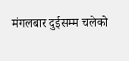मंगलबार दुईसम्म चलेको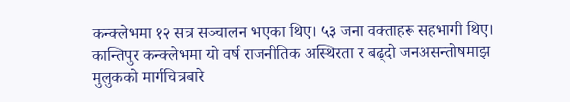कन्क्लेभमा १२ सत्र सञ्चालन भएका थिए। ५३ जना वक्ताहरू सहभागी थिए। कान्तिपुर कन्क्लेभमा यो वर्ष राजनीतिक अस्थिरता र बढ्दो जनअसन्तोषमाझ मुलुकको मार्गचित्रबारे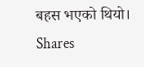बहस भएको थियो।
Shares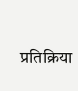प्रतिक्रिया